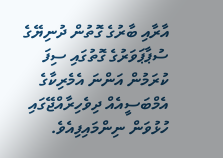އާރާއި ބާރުގެ ގޮތުން ދުނިޔޭގެ ސުޕާޕަވަރުގެ ގޮތުގައި ސިފަ ކުރަމުން އަންނަ އެމެރިކާގެ އެމްބަސީއެއް ދިވެހިރާއްޖޭގައި ހުޅުވަން ނިންމައިފިއެވެ.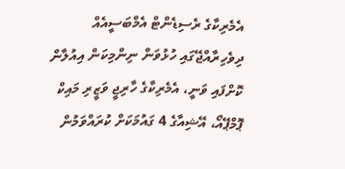އެމެރިކާގެ ރެސިޑެންޓް އެމްބަސީއެއް ދިވެހިރާއްޖޭގައި ހުޅުވަން ނިންމިކަން އިއުލާން ކޮށްފައި ވަނީ، އެމެރިކާގެ ހާރިޖީ ވަޒީރި މައިކް ޕޮމްޕޭއޯ، އޭޝިއާގެ 4 ގައުމަކަށް ކުރައްވަމުން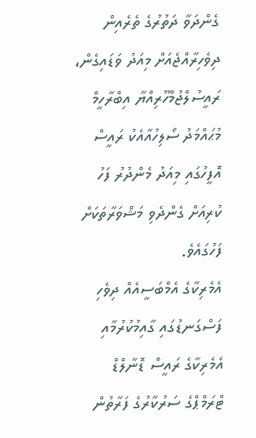ގެންދަވާ ދަތުރުގެ ތެރެއިން ދިވެހިރާއްޖެއަށް މިއަދު ވަޑައިގެން، ރައީސުލްޖުމްހޫރިއްޔާ އިބްރާހީމް މުޙައްމަދު ސޯލިހުއާއެކު ރައީސް އޮފީހުގައި މިއަދު މެންދުރު ފަހު ކުރިއަށް ގެންދެވި މަޝްވަރާތަކަށް ފަހުގައެވެ.
އެމެރިކާގެ އެމްބަސީއެއް ދިވެހި ފަސްގަނޑުގައި ގާއިމުކުރުމާއި އެމެރިކާގެ ރައީސް ޑޮނާލްޑް ޓްރަމްޕްގެ ސަރުކާރުގެ ފަރާތުން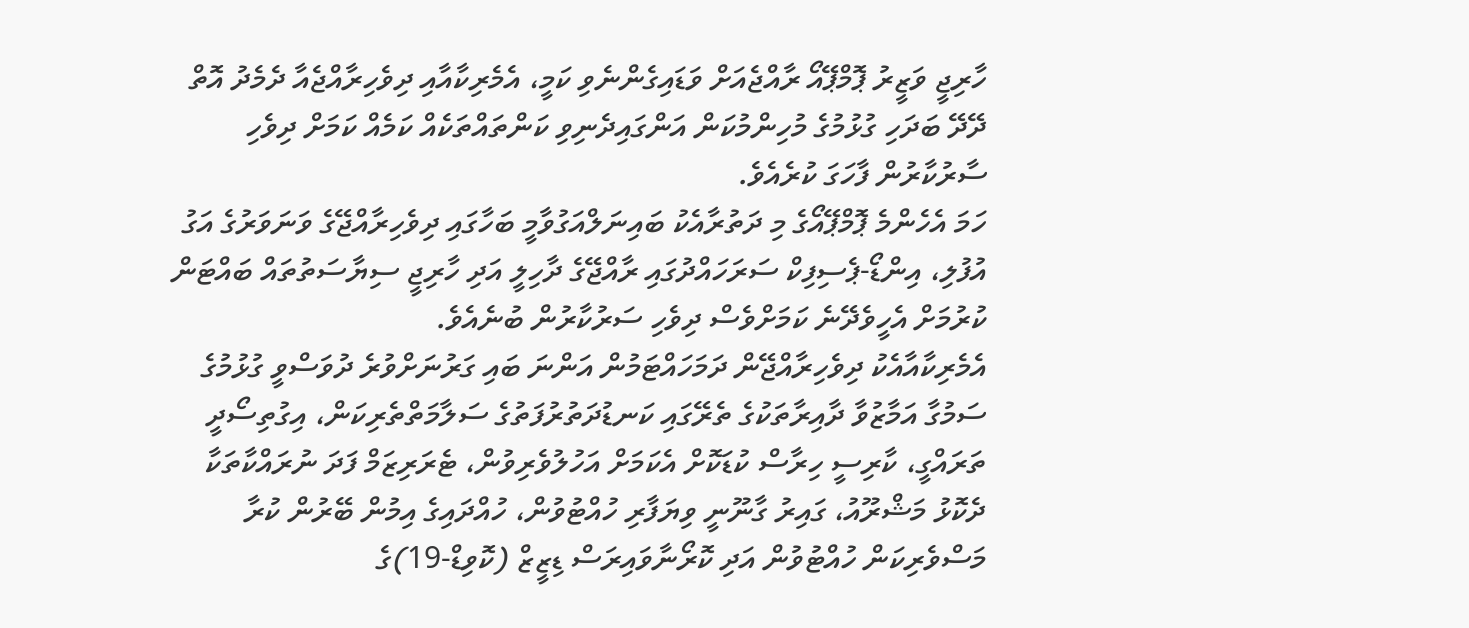ހާރިޖީ ވަޒީރު ޕޮމްޕޭއޯ ރާއްޖެއަށް ވަޑައިގެންނެވި ކަމީ، އެމެރިކާއާއި ދިވެހިރާއްޖެއާ ދެމެދު އޮތް ދޭދޭ ބަދަހި ގުޅުމުގެ މުހިންމުކަން އަންގައިދެނިވި ކަންތައްތަކެއް ކަމެއް ކަމަށް ދިވެހި ސާރުކާރުން ފާހަގަ ކުރެއެވެ.
ހަމަ އެހެންމެ ޕޮމްޕޭއޯގެ މި ދަތުރާއެކު ބައިނަލްއަގުވާމީ ބަހާގައި ދިވެހިރާއްޖޭގެ ވަނަވަރުގެ އަގު އުފުލި، އިންޑޯ-ޕެސިފިކް ސަރަހައްދުގައި ރާއްޖޭގެ ދާހިލީ އަދި ހާރިޖީ ސިޔާސަތުތައް ބައްޓަން ކުރުމަށް އެހީވެދޭނެ ކަމަށްވެސް ދިވެހި ސަރުކާރުން ބުނެއެވެ.
އެމެރިކާއާއެކު ދިވެހިރާއްޖޭން ދަމަހައްޓަމުން އަންނަ ބައި ގަރުނަށްވުރެ ދުވަސްވީ ގުޅުމުގެ ސަމުގާ އަމާޒުވާ ދާއިރާތަކުގެ ތެރޭގައި ކަނޑުދަތުރުފަތުގެ ސަލާމަތްތެރިކަން، އިގުތިސޯދީ ތަރައްގީ، ކާރިސީ ހިރާސް ކުޑަކޮށް އެކަމަށް އަހުލުވެރިވުން، ޓެރަރިޒަމް ފަދަ ނުރައްކާތަކާ ދެކޮޅު މަޝްރޫއު، ގައިރު ގާނޫނީ ވިޔަފާރި ހުއްޓުވުން، ހުއްދައިގެ އިމުން ބޭރުން ކުރާ މަސްވެރިކަން ހުއްޓުވުން އަދި ކޮރޯނާވައިރަސް ޑިޒީޒް (ކޮވިޑް-19)ގެ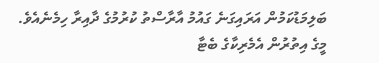ބަލިމަޑުކަމުން އަރައިގަނެ ގައުމު އާރާސްތު ކުރުމުގެ ދާއިރާ ހިމެނެއެވެ.
މީގެ އިތުރުން އެމެރިކާގެ ބެޓާ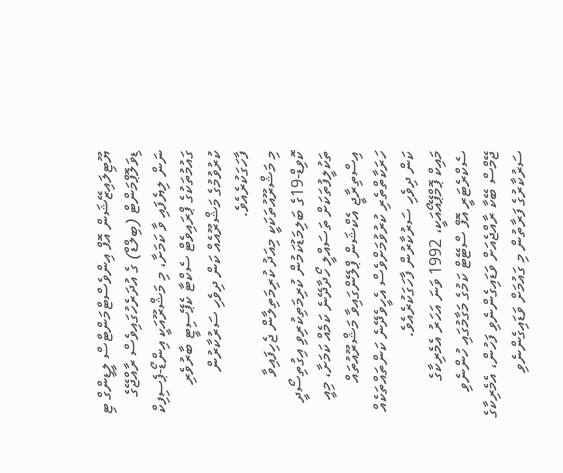ޔޫޓިލައިޒޭޝަން އޮފް އިންވެސްޓްމަންޓްސް ލީޑީންގް ޓި ޑިވަލޮޕްމަންޓް (ބިލްޑް) ގެ އުދަރެހުގައިވެސް ރާއްޖޭގެ ނަން ލިޔެފައި ވާ ކަމަށާ، މި މަޝްރޫއަކީ އިންޑޯ-ޕެސިފިކް ގައުމުތަކުގެ ޕްރައިވެޓް ސެކްޓާ ކެޕޭސިޓީ ބާރުވެރި ކުރުވުމުގެ މަޝްރޫއެއް ކަން ދިވެހި ސަރުކާރުން ފާހަގަކުރެއެވެ.
މި މަޝްރޫއުތަކަކީ މިއަދު ކުރިމަތިލާން ޖެހިފައިވާ ކޮވިޑް-19ގެ ބަލިމަޑުކަމުން ކުރިމަތިކުރިވި އިގުތިސޯދީ ތަކުލީފުތަކަށް ތަސައްލީ ހޯދާދޭނެ ކަމެއް ކަމަށާ، މިއީ އިސްތިރާޖީ އެކްޝަން ޕްލޭންގައިވާ މަޝްރޫއުތައް ހަރަކާތްތެރި ކުރުވުމަށްވެސް އެހީވެދޭނެ ކަންތައްތަކެއް ކަން ދިވެހި ސަރުކާރުން ފާހަގަކުރެއެވެ.
މައިކް ޕޮމްޕޭއޯއަކީ، 1992 ވަނަ އަހަރު އެމެރިކާގެ ސެކްރެޓަރީ އޮފް ސްޓޭޓް ކަމުގެ މަގާމުގައި ހުންނެވި ޖޭމްސް ބޭކާ ރާއްޖެއަށް ވަޑައިގެންނެވި ފަހުން، އެމެރިކާގެ ސަރުކާރުގެ ފަރާތުން މި ގައުމަށް ވަޑައިގެންނެވި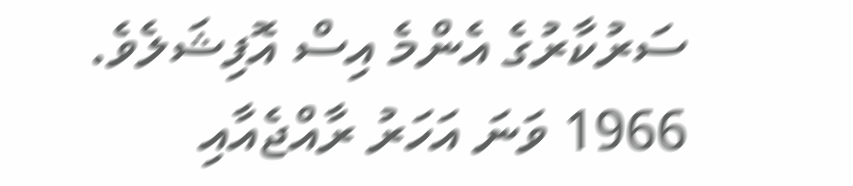ސަރުކާރުގެ އެންމެ އިސް އޮފިޝަލެވެ.
1966 ވަނަ އަހަރު ރާއްޖެއާއި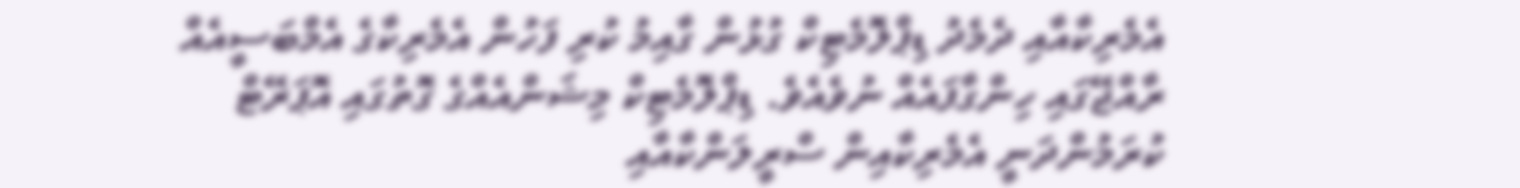އެމެރިކާއާއި ދެމެދު ޑިޕްލޮމެޓިކް ގުޅުން ގާއިމު ކުރި ފަހުން އެމެރިކާގެ އެމްބަސީއެއް ރާއްޖޭގައި ހިންގާފައެއް ނުވެއެވެ. ޑިޕްލޮމެޓިކް މިޝަންއެއްގެ ގޮތުގައި އޮޕަރޭޓް ކުރަމުންދަނީ އެމެރިކާއިން ސްރީލަންކާއާއި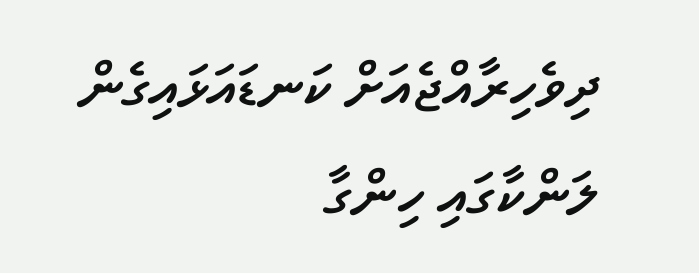ދިވެހިރާއްޖެއަށް ކަނޑައަޅައިގެން ލަންކާގައި ހިންގާ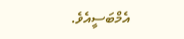އެމްބަސީއެވެ.